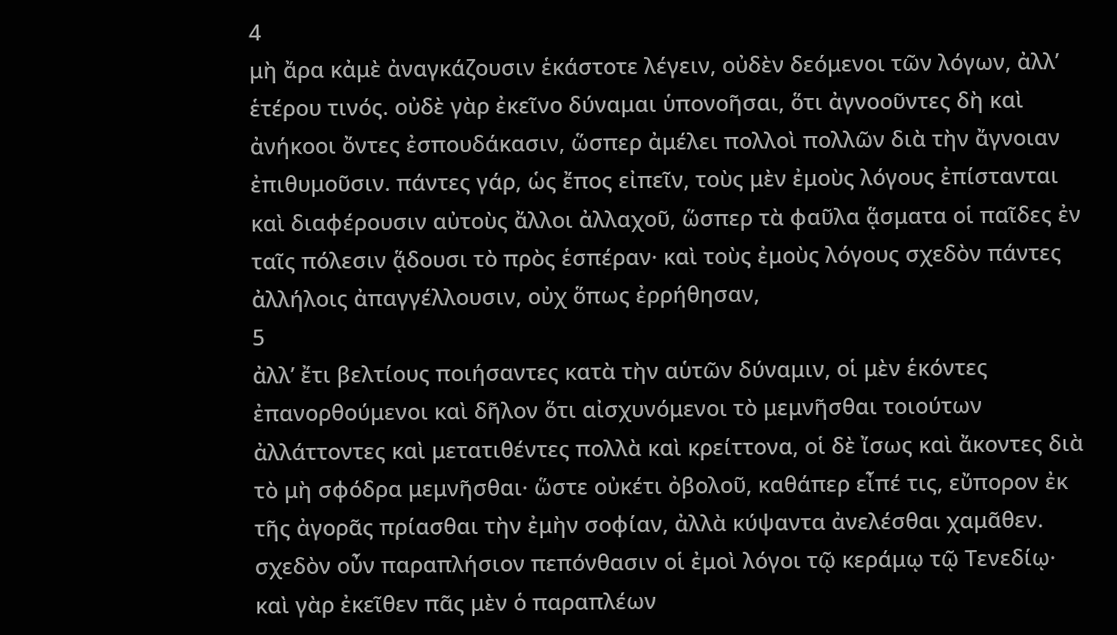4
μὴ ἄρα κἀμὲ ἀναγκάζουσιν ἑκάστοτε λέγειν, οὐδὲν δεόμενοι τῶν λόγων, ἀλλ’ ἑτέρου τινός. οὐδὲ γὰρ ἐκεῖνο δύναμαι ὑπονοῆσαι, ὅτι ἀγνοοῦντες δὴ καὶ ἀνήκοοι ὄντες ἐσπουδάκασιν, ὥσπερ ἀμέλει πολλοὶ πολλῶν διὰ τὴν ἄγνοιαν ἐπιθυμοῦσιν. πάντες γάρ, ὡς ἔπος εἰπεῖν, τοὺς μὲν ἐμοὺς λόγους ἐπίστανται καὶ διαφέρουσιν αὐτοὺς ἄλλοι ἀλλαχοῦ, ὥσπερ τὰ φαῦλα ᾅσματα οἱ παῖδες ἐν ταῖς πόλεσιν ᾅδουσι τὸ πρὸς ἑσπέραν· καὶ τοὺς ἐμοὺς λόγους σχεδὸν πάντες ἀλλήλοις ἀπαγγέλλουσιν, οὐχ ὅπως ἐρρήθησαν,
5
ἀλλ’ ἔτι βελτίους ποιήσαντες κατὰ τὴν αὑτῶν δύναμιν, οἱ μὲν ἑκόντες ἐπανορθούμενοι καὶ δῆλον ὅτι αἰσχυνόμενοι τὸ μεμνῆσθαι τοιούτων ἀλλάττοντες καὶ μετατιθέντες πολλὰ καὶ κρείττονα, οἱ δὲ ἴσως καὶ ἄκοντες διὰ τὸ μὴ σφόδρα μεμνῆσθαι· ὥστε οὐκέτι ὀβολοῦ, καθάπερ εἶπέ τις, εὔπορον ἐκ τῆς ἀγορᾶς πρίασθαι τὴν ἐμὴν σοφίαν, ἀλλὰ κύψαντα ἀνελέσθαι χαμᾶθεν. σχεδὸν οὖν παραπλήσιον πεπόνθασιν οἱ ἐμοὶ λόγοι τῷ κεράμῳ τῷ Τενεδίῳ· καὶ γὰρ ἐκεῖθεν πᾶς μὲν ὁ παραπλέων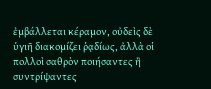ἐμβάλλεται κέραμον, οὐδεὶς δὲ ὑγιῆ διακομίζει ῥᾳδίως, ἀλλὰ οἱ πολλοὶ σαθρὸν ποιήσαντες ἢ συντρίψαντες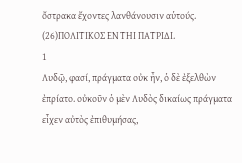ὄστρακα ἔχοντες λανθάνουσιν αὑτούς.
(26)ΠΟΛΙΤΙΚΟΣ ΕΝ ΤΗΙ ΠΑΤΡΙΔΙ.
1
Λυδῷ, φασί, πράγματα οὐκ ἦν, ὁ δὲ ἐξελθὼν ἐπρίατο. οὐκοῦν ὁ μὲν Λυδὸς δικαίως πράγματα εἶχεν αὐτὸς ἐπιθυμήσας,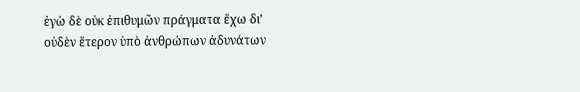ἐγὼ δὲ οὐκ ἐπιθυμῶν πράγματα ἔχω δι’ οὐδὲν ἕτερον ὑπὸ ἀνθρώπων ἀδυνάτων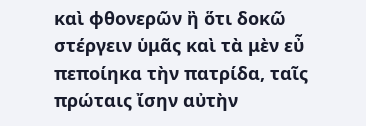καὶ φθονερῶν ἢ ὅτι δοκῶ στέργειν ὑμᾶς καὶ τὰ μὲν εὖ πεποίηκα τὴν πατρίδα, ταῖς πρώταις ἴσην αὐτὴν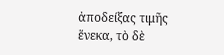ἀποδείξας τιμῆς ἕνεκα, τὸ δὲ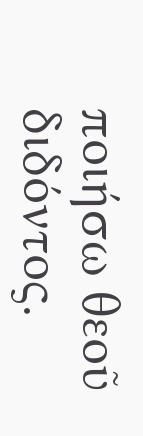ποιήσω θεοῦ διδόντος.